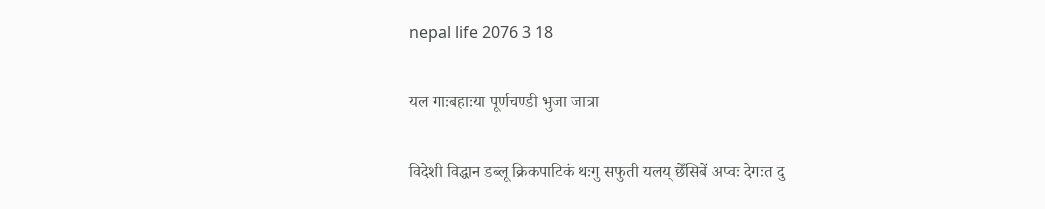nepal life 2076 3 18

यल गाःबहाःया पूर्णचण्डी भुजा जात्रा

विदेशी विद्धान डब्लू क्रिकपाटिकं थःगु सफुती यलय् छेँसिबें अप्वः देगःत दु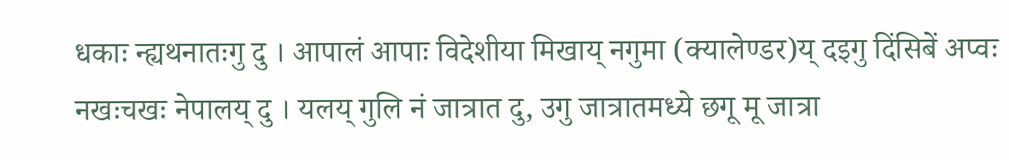धकाः न्ह्यथनातःगु दु । आपालं आपाः विदेशीया मिखाय् नगुमा (क्यालेण्डर)य् दइगु दिंसिबें अप्वः नखःचखः नेपालय् दु । यलय् गुलि नं जात्रात दु, उगु जात्रातमध्ये छगू मू जात्रा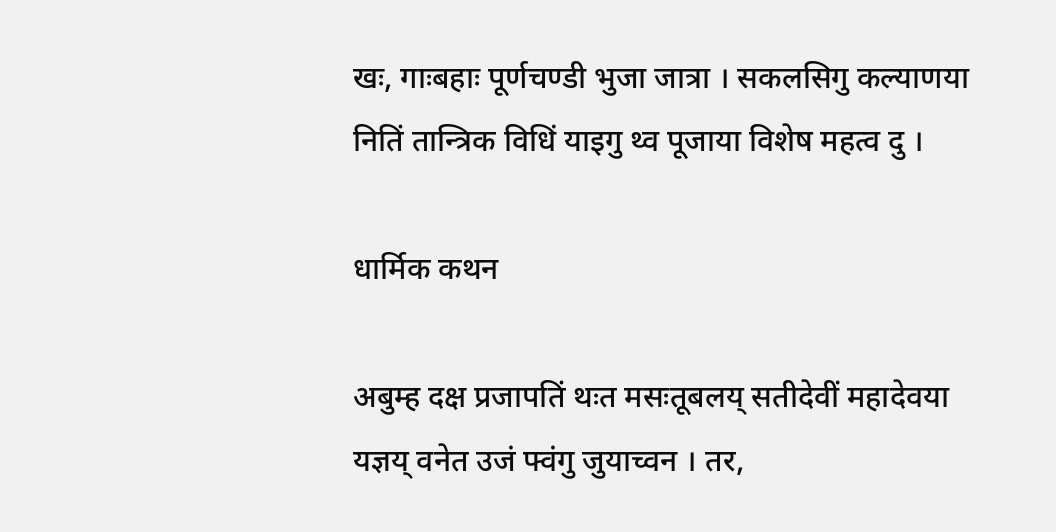खः, गाःबहाः पूर्णचण्डी भुजा जात्रा । सकलसिगु कल्याणया नितिं तान्त्रिक विधिं याइगु थ्व पूजाया विशेष महत्व दु ।

धार्मिक कथन

अबुम्ह दक्ष प्रजापतिं थःत मसःतूबलय् सतीदेवीं महादेवया यज्ञय् वनेत उजं फ्वंगु जुयाच्वन । तर,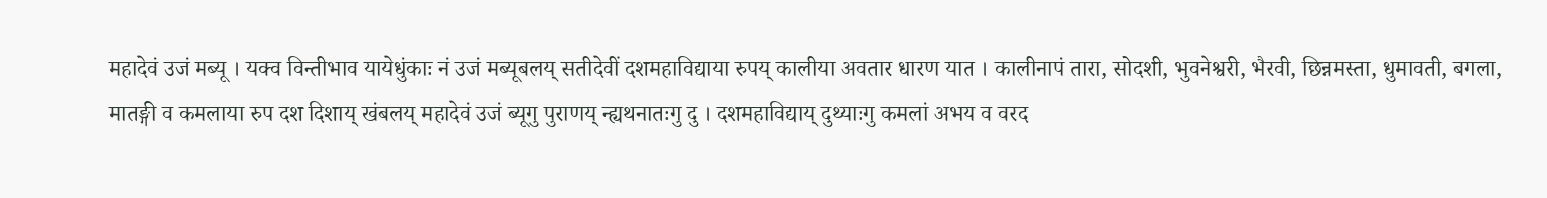महादेवं उजं मब्यू । यक्व विन्तीभाव यायेधुंकाः नं उजं मब्यूबलय् सतीदेवीं दशमहाविद्याया रुपय् कालीया अवतार धारण यात । कालीनापं तारा, सोदशी, भुवनेश्वरी, भैरवी, छिन्नमस्ता, धुमावती, बगला, मातङ्गी व कमलाया रुप दश दिशाय् खंबलय् महादेवं उजं ब्यूगु पुराणय् न्ह्यथनातःगु दु । दशमहाविद्याय् दुथ्याःगु कमलां अभय व वरद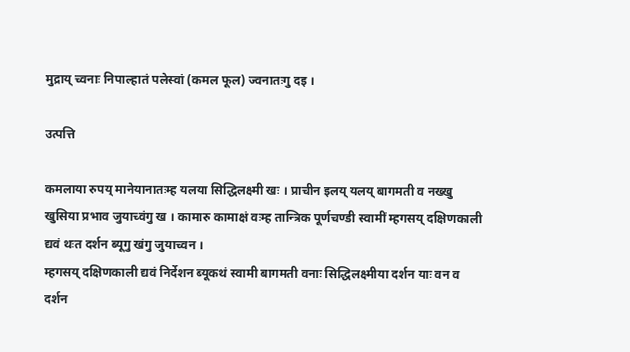मुद्राय् च्वनाः निपाल्हातं पलेस्वां (कमल फूल) ज्वनातःगु दइ ।

उत्पत्ति

कमलाया रुपय् मानेयानातःम्ह यलया सिद्धिलक्ष्मी खः । प्राचीन इलय् यलय् बागमती व नख्खु खुसिया प्रभाव जुयाच्वंगु ख । कामारु कामाक्षं वःम्ह तान्त्रिक पूर्णचण्डी स्वामीं म्हगसय् दक्षिणकाली द्यवं थःत दर्शन ब्यूगु खंगु जुयाच्वन ।
म्हगसय् दक्षिणकाली द्यवं निर्देशन ब्यूकथं स्वामी बागमती वनाः सिद्धिलक्ष्मीया दर्शन याः वन व दर्शन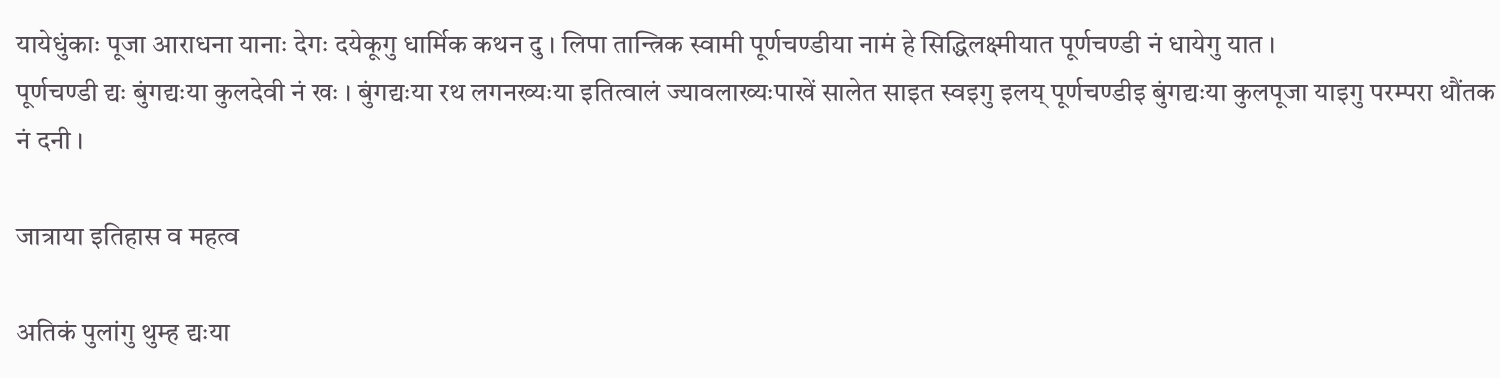यायेधुंकाः पूजा आराधना यानाः देगः दयेकूगु धार्मिक कथन दु । लिपा तान्त्रिक स्वामी पूर्णचण्डीया नामं हे सिद्धिलक्ष्मीयात पूर्णचण्डी नं धायेगु यात ।
पूर्णचण्डी द्यः बुंगद्यःया कुलदेवी नं खः । बुंगद्यःया रथ लगनख्यःया इतित्वालं ज्यावलाख्यःपाखें सालेत साइत स्वइगु इलय् पूर्णचण्डीइ बुंगद्यःया कुलपूजा याइगु परम्परा थौंतक नं दनी ।

जात्राया इतिहास व महत्व

अतिकं पुलांगु थुम्ह द्यःया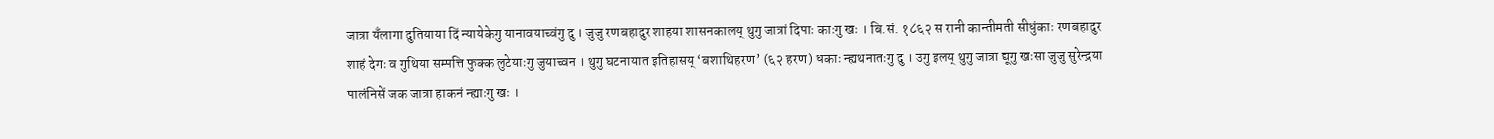जात्रा यँलागा दुतियाया दिं न्यायेकेगु यानावयाच्वंगु दु । जुजु रणबहादुर शाहया शासनकालय् थुगु जात्रां दिपाः काःगु खः । बि.सं. १८६२ स रानी कान्तीमती सीधुंकाः रणबहादुर शाहं देगः व गुथिया सम्पत्ति फुक्क लुटेयाःगु जुयाच्वन । थुगु घटनायात इतिहासय् ‘बशाथिहरण’ (६२ हरण) धकाः न्ह्यथनातःगु दु । उगु इलय् थुगु जात्रा द्यूगु खःसा जुजु सुरेन्द्रया पालंनिसें जक जात्रा हाकनं न्ह्याःगु खः ।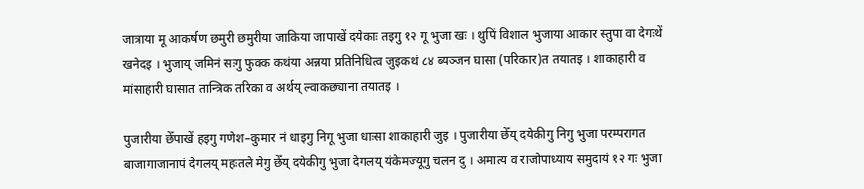जात्राया मू आकर्षण छमुरी छमुरीया जाकिया जापाखें दयेकाः तइगु १२ गू भुजा खः । थुपिं विशाल भुजाया आकार स्तुपा वा देगःथें खनेदइ । भुजाय् जमिनं सःगु फुक्क कथंया अन्नया प्रतिनिधित्व जुइकथं ८४ ब्यञ्जन घासा (परिकार)त तयातइ । शाकाहारी व मांसाहारी घासात तान्त्रिक तरिका व अर्थय् ल्वाकछ्याना तयातइ ।

पुजारीया छेँपाखें हइगु गणेश–कुमार नं धाइगु निगू भुजा धाःसा शाकाहारी जुइ । पुजारीया छेँय् दयेकीगु निगु भुजा परम्परागत बाजागाजानापं देगलय् महःतले मेगु छेँय् दयेकीगु भुजा देगलय् यंकेमज्यूगु चलन दु । अमात्य व राजोपाध्याय समुदायं १२ गः भुजा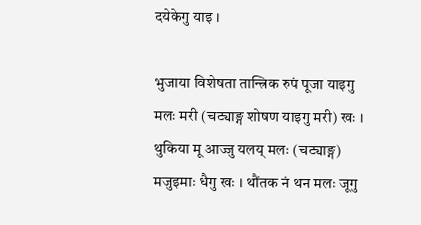दयेकेगु याइ ।

भुजाया विशेषता तान्त्रिक रुपं पूजा याइगु मलः मरी (चट्याङ्ग शोषण याइगु मरी) खः । थुकिया मू आज्जु यलय् मलः (चट्याङ्ग) मजुइमाः धैगु खः । थौंतक नं थन मलः जूगु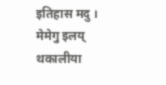इतिहास मदु ।
मेमेगु इलय् थकालीया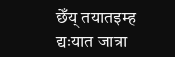छेँय् तयातइम्ह द्यःयात जात्रा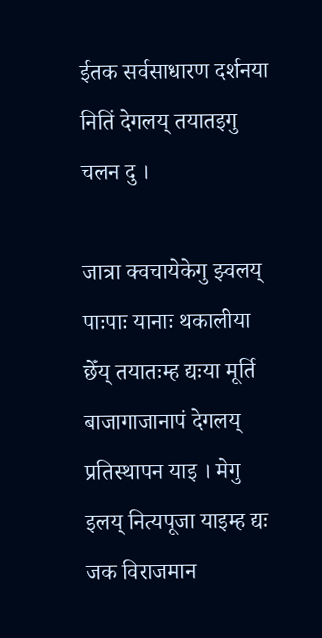ईतक सर्वसाधारण दर्शनया नितिं देगलय् तयातइगु चलन दु ।

जात्रा क्वचायेकेगु झ्वलय् पाःपाः यानाः थकालीया छेँय् तयातःम्ह द्यःया मूर्ति बाजागाजानापं देगलय् प्रतिस्थापन याइ । मेगु इलय् नित्यपूजा याइम्ह द्यः जक विराजमान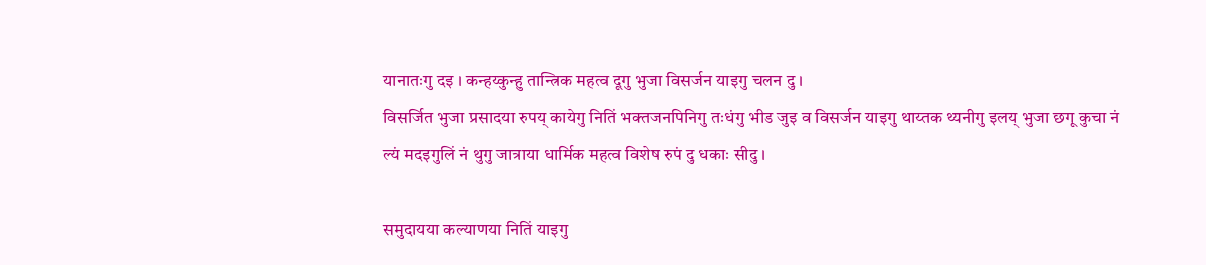यानातःगु दइ । कन्हय्कुन्हु तान्त्रिक महत्व दूगु भुजा विसर्जन याइगु चलन दु ।
विसर्जित भुजा प्रसादया रुपय् कायेगु नितिं भक्तजनपिनिगु तःधंगु भीड जुइ व विसर्जन याइगु थाय्तक थ्यनीगु इलय् भुजा छगू कुचा नं ल्यं मदइगुलिं नं थुगु जात्राया धार्मिक महत्व विशेष रुपं दु धकाः सीदु ।

समुदायया कल्याणया नितिं याइगु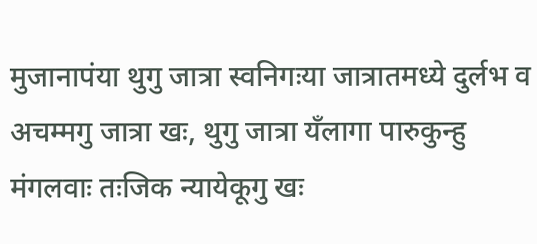मुजानापंया थुगु जात्रा स्वनिगःया जात्रातमध्ये दुर्लभ व अचम्मगु जात्रा खः, थुगु जात्रा यँलागा पारुकुन्हु मंगलवाः तःजिक न्यायेकूगु खः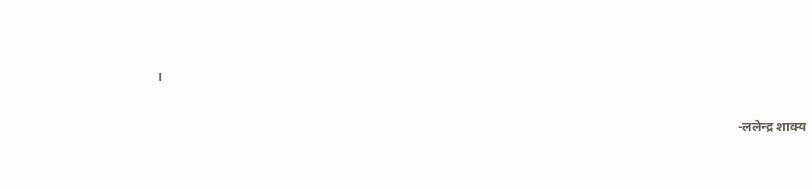।

                                                                                                                                                                            -ललेन्द्र शाक्य